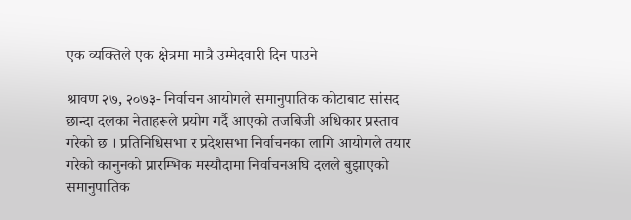एक व्यक्तिले एक क्षेत्रमा मात्रै उम्मेदवारी दिन पाउने

श्रावण २७, २०७३- निर्वाचन आयोगले समानुपातिक कोटाबाट सांसद छान्दा दलका नेताहरूले प्रयोग गर्दै आएको तजबिजी अधिकार प्रस्ताव गरेको छ । प्रतिनिधिसभा र प्रदेशसभा निर्वाचनका लागि आयोगले तयार गरेको कानुनको प्रारम्भिक मस्यौदामा निर्वाचनअघि दलले बुझाएको समानुपातिक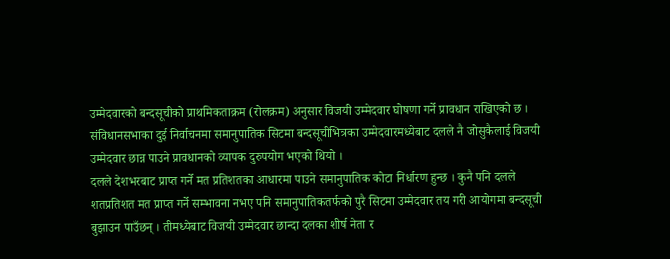उम्मेदवारको बन्दसूचीको प्राथमिकताक्रम (रोलक्रम) अनुसार विजयी उम्मेदवार घोषणा गर्ने प्रावधान राखिएको छ ।
संविधानसभाका दुई निर्वाचनमा समानुपातिक सिटमा बन्दसूचीभित्रका उम्मेदवारमध्येबाट दलले नै जोसुकैलाई विजयी उम्मेदवार छान्न पाउने प्रावधानको व्यापक दुरुपयोग भएको थियो ।
दलले देशभरबाट प्राप्त गर्ने मत प्रतिशतका आधारमा पाउने समानुपातिक कोटा निर्धारण हुन्छ । कुनै पनि दलले शतप्रतिशत मत प्राप्त गर्ने सम्भावना नभए पनि समानुपातिकतर्फको पुरै सिटमा उम्मेदवार तय गरी आयोगमा बन्दसूची बुझाउन पाउँछन् । तीमध्येबाट विजयी उम्मेदवार छान्दा दलका शीर्ष नेता र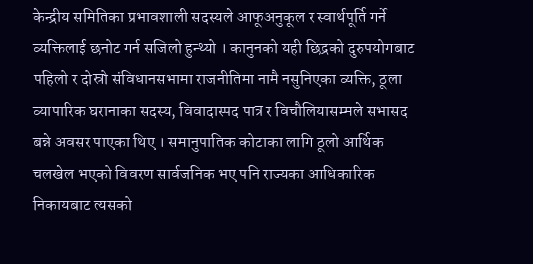केन्द्रीय समितिका प्रभावशाली सदस्यले आफूअनुकूल र स्वार्थपूर्ति गर्ने व्यक्तिलाई छनोट गर्न सजिलो हुन्थ्यो । कानुनको यही छिद्रको दुरुपयोगबाट पहिलो र दोस्रो संविधानसभामा राजनीतिमा नामै नसुनिएका व्यक्ति, ठूला व्यापारिक घरानाका सदस्य, विवादास्पद पात्र र विचौलियासम्मले सभासद बन्ने अवसर पाएका थिए । समानुपातिक कोटाका लागि ठूलो आर्थिक चलखेल भएको विवरण सार्वजनिक भए पनि राज्यका आधिकारिक निकायबाट त्यसको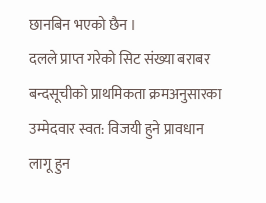छानबिन भएको छैन ।
दलले प्राप्त गरेको सिट संख्या बराबर बन्दसूचीको प्राथमिकता क्रमअनुसारका उम्मेदवार स्वत: विजयी हुने प्रावधान लागू हुन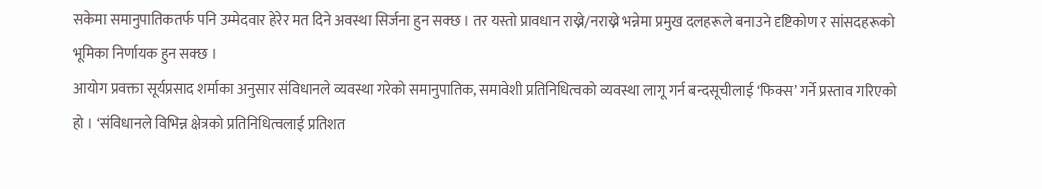सकेमा समानुपातिकतर्फ पनि उम्मेदवार हेरेर मत दिने अवस्था सिर्जना हुन सक्छ । तर यस्तो प्रावधान राख्ने/नराख्ने भन्नेमा प्रमुख दलहरूले बनाउने दृष्टिकोण र सांसदहरूको भूमिका निर्णायक हुन सक्छ ।
आयोग प्रवक्ता सूर्यप्रसाद शर्माका अनुसार संविधानले व्यवस्था गरेको समानुपातिक, समावेशी प्रतिनिधित्वको व्यवस्था लागू गर्न बन्दसूचीलाई ‘फिक्स’ गर्ने प्रस्ताव गरिएको हो । ‘संविधानले विभिन्न क्षेत्रको प्रतिनिधित्वलाई प्रतिशत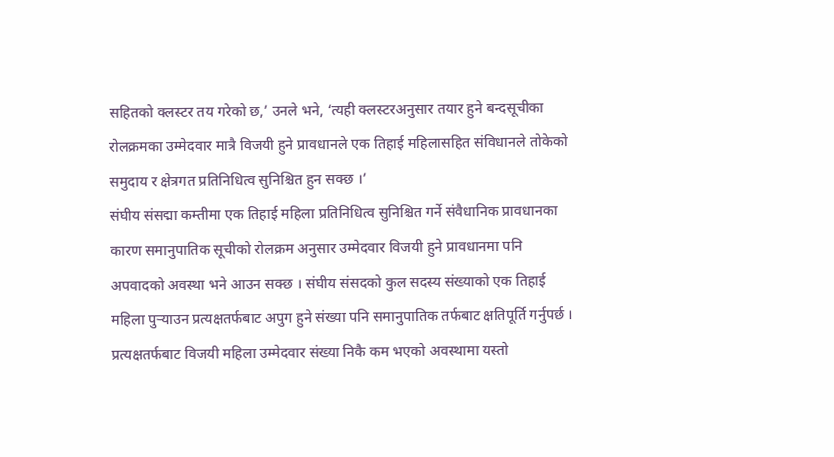सहितको क्लस्टर तय गरेको छ,’ उनले भने, ‘त्यही क्लस्टरअनुसार तयार हुने बन्दसूचीका रोलक्रमका उम्मेदवार मात्रै विजयी हुने प्रावधानले एक तिहाई महिलासहित संविधानले तोकेको समुदाय र क्षेत्रगत प्रतिनिधित्व सुनिश्चित हुन सक्छ ।’
संघीय संसद्मा कम्तीमा एक तिहाई महिला प्रतिनिधित्व सुनिश्चित गर्ने संवैधानिक प्रावधानका कारण समानुपातिक सूचीको रोलक्रम अनुसार उम्मेदवार विजयी हुने प्रावधानमा पनि अपवादको अवस्था भने आउन सक्छ । संघीय संसदको कुल सदस्य संख्याको एक तिहाई महिला पुर्‍याउन प्रत्यक्षतर्फबाट अपुग हुने संख्या पनि समानुपातिक तर्फबाट क्षतिपूर्ति गर्नुपर्छ । प्रत्यक्षतर्फबाट विजयी महिला उम्मेदवार संख्या निकै कम भएको अवस्थामा यस्तो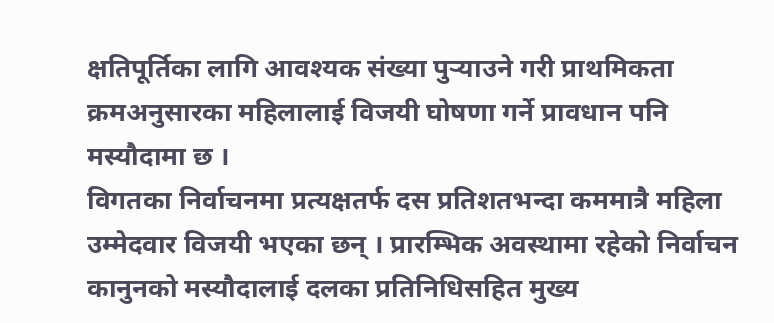क्षतिपूर्तिका लागि आवश्यक संख्या पुर्‍याउने गरी प्राथमिकता क्रमअनुसारका महिलालाई विजयी घोषणा गर्ने प्रावधान पनि मस्यौदामा छ ।
विगतका निर्वाचनमा प्रत्यक्षतर्फ दस प्रतिशतभन्दा कममात्रै महिला उम्मेदवार विजयी भएका छन् । प्रारम्भिक अवस्थामा रहेको निर्वाचन कानुनको मस्यौदालाई दलका प्रतिनिधिसहित मुख्य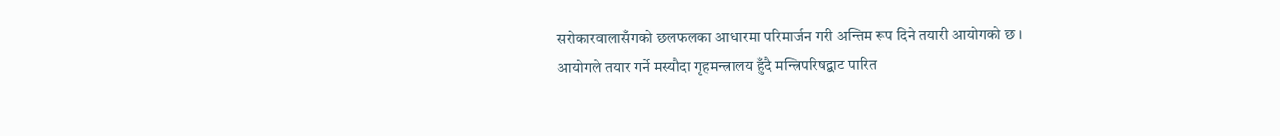सरोकारवालासँगको छलफलका आधारमा परिमार्जन गरी अन्तिम रूप दिने तयारी आयोगको छ ।
आयोगले तयार गर्ने मस्यौदा गृहमन्त्रालय हुँदै मन्त्रिपरिषद्बाट पारित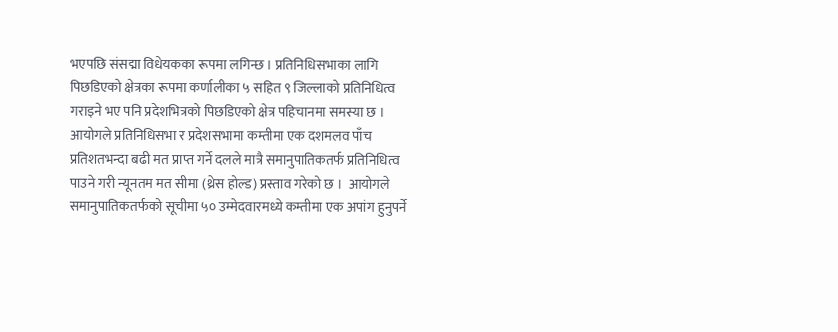भएपछि संसद्मा विधेयकका रूपमा लगिन्छ । प्रतिनिधिसभाका लागि पिछडिएको क्षेत्रका रूपमा कर्णालीका ५ सहित ९ जिल्लाको प्रतिनिधित्व गराइने भए पनि प्रदेशभित्रको पिछडिएको क्षेत्र पहिचानमा समस्या छ ।
आयोगले प्रतिनिधिसभा र प्रदेशसभामा कम्तीमा एक दशमलव पाँच प्रतिशतभन्दा बढी मत प्राप्त गर्ने दलले मात्रै समानुपातिकतर्फ प्रतिनिधित्व पाउने गरी न्यूनतम मत सीमा (थ्रेस होल्ड) प्रस्ताव गरेको छ ।  आयोगले समानुपातिकतर्फको सूचीमा ५० उम्मेदवारमध्ये कम्तीमा एक अपांग हुनुपर्ने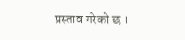प्रस्ताव गरेको छ ।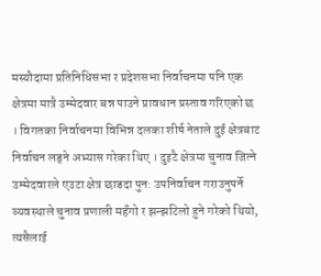मस्यौदामा प्रतिनिधिसभा र प्रदेशसभा निर्वाचनमा पनि एक क्षेत्रमा मात्रै उम्मेदवार बन्न पाउने प्रावधान प्रस्ताव गरिएको छ । विगतका निर्वाचनमा विभिन्न दलका शीर्ष नेताले दुई क्षेत्रबाट निर्वाचन लड्ने अभ्यास गरेका थिए । दुइटै क्षेत्रमा चुनाव जित्ने उम्मेदवारले एउटा क्षेत्र छाडदा पुन: उपनिर्वाचन गराउनुपर्ने व्यवस्थाले चुनाव प्रणाली महँगो र झन्झटिलो हुने गरेको थियो, त्यसैलाई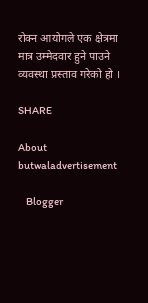रोक्न आयोगले एक क्षेत्रमा मात्र उम्मेदवार हुने पाउने व्यवस्था प्रस्ताव गरेको हो ।

SHARE

About butwaladvertisement

    Blogger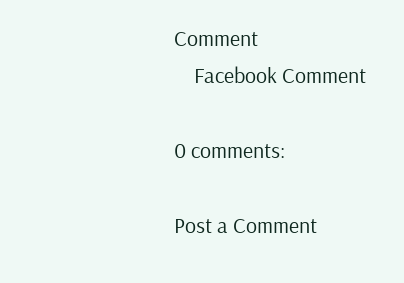Comment
    Facebook Comment

0 comments:

Post a Comment